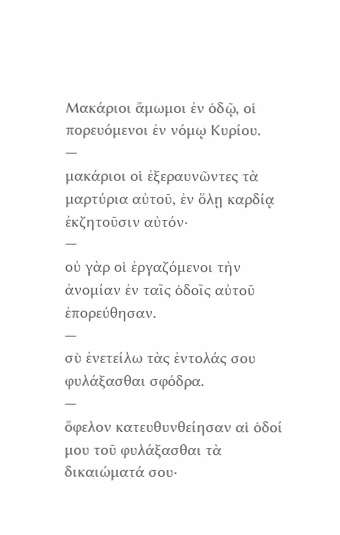Μακάριοι ἄμωμοι ἐν ὁδῷ, οἱ πορευόμενοι ἐν νόμῳ Κυρίου.
—
μακάριοι οἱ ἐξεραυνῶντες τὰ μαρτύρια αὐτοῦ, ἐν ὅλῃ καρδίᾳ ἐκζητοῦσιν αὐτόν·
—
οὐ γὰρ οἱ ἐργαζόμενοι τὴν ἀνομίαν ἐν ταῖς ὁδοῖς αὐτοῦ ἐπορεύθησαν.
—
σὺ ἐνετείλω τὰς ἐντολάς σου φυλάξασθαι σφόδρα.
—
ὄφελον κατευθυνθείησαν αἱ ὁδοί μου τοῦ φυλάξασθαι τὰ δικαιώματά σου·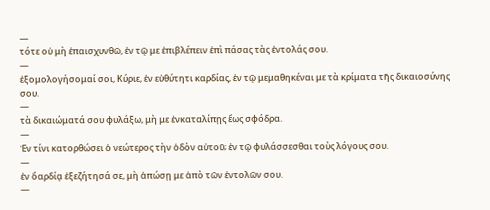—
τότε οὐ μὴ ἐπαισχυνθῶ, ἐν τῷ με ἐπιβλέπειν ἐπὶ πάσας τὰς ἐντολάς σου.
—
ἐξομολογήσομαί σοι, Κύριε, ἐν εὐθύτητι καρδίας, ἐν τῷ μεμαθηκέναι με τὰ κρίματα τῆς δικαιοσύνης σου.
—
τὰ δικαιώματά σου φυλάξω, μὴ με ἐνκαταλίπῃς ἕως σφόδρα.
—
Ἐν τίνι κατορθώσει ὁ νεώτερος τὴν ὁδὸν αὐτοῦ; ἐν τῷ φυλάσσεσθαι τοὺς λόγους σου.
—
ἐν ὅαρδίᾳ ἐξεζήτησά σε, μὴ ἀπώσῃ με ἀπὸ τῶν ἐντολῶν σου.
—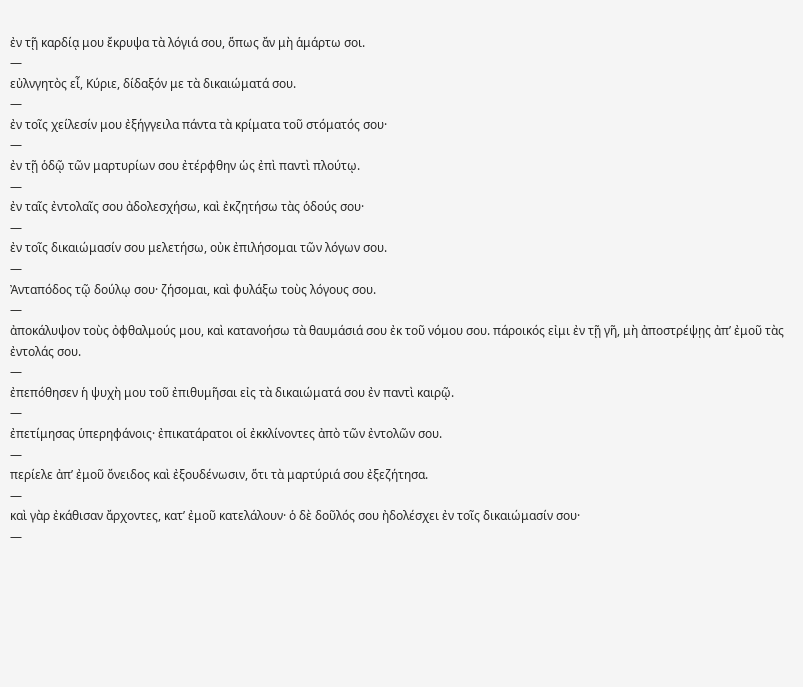ἐν τῇ καρδίᾳ μου ἔκρυψα τὰ λόγιά σου, ὅπως ἄν μὴ ἁμάρτω σοι.
—
εὐλνγητὸς εἶ, Κύριε, δίδαξόν με τὰ δικαιώματά σου.
—
ἐν τοῖς χείλεσίν μου ἐξήγγειλα πάντα τὰ κρίματα τοῦ στόματός σου·
—
ἐν τῇ ὁδῷ τῶν μαρτυρίων σου ἐτέρφθην ὡς ἐπὶ παντὶ πλούτῳ.
—
ἐν ταῖς ἐντολαῖς σου ἀδολεσχήσω, καὶ ἐκζητήσω τὰς ὁδούς σου·
—
ἐν τοῖς δικαιώμασίν σου μελετήσω, οὐκ ἐπιλήσομαι τῶν λόγων σου.
—
Ἀνταπόδος τῷ δούλῳ σου· ζήσομαι, καὶ φυλάξω τοὺς λόγους σου.
—
ἀποκάλυψον τοὺς ὀφθαλμούς μου, καὶ κατανοήσω τὰ θαυμάσιά σου ἐκ τοῦ νόμου σου. πάροικός εἰμι ἐν τῇ γῆ, μὴ ἀποστρέψῃς ἀπʼ ἐμοῦ τὰς ἐντολάς σου.
—
ἐπεπόθησεν ἡ ψυχὴ μου τοῦ ἐπιθυμῆσαι εἰς τὰ δικαιώματά σου ἐν παντὶ καιρῷ.
—
ἐπετίμησας ὑπερηφάνοις· ἐπικατάρατοι οἱ ἐκκλίνοντες ἀπὸ τῶν ἐντολῶν σου.
—
περίελε ἀπʼ ἐμοῦ ὄνειδος καὶ ἐξουδένωσιν, ὅτι τὰ μαρτύριά σου ἐξεζήτησα.
—
καὶ γὰρ ἐκάθισαν ἄρχοντες, κατʼ ἐμοῦ κατελάλουν· ὁ δὲ δοῦλός σου ἠδολέσχει ἐν τοῖς δικαιώμασίν σου·
—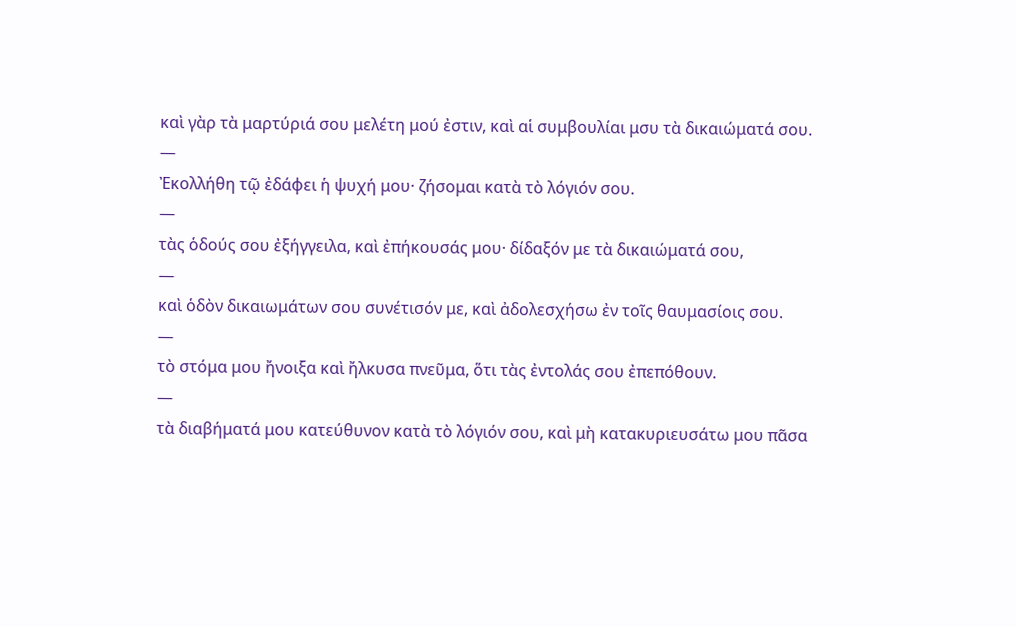καὶ γὰρ τὰ μαρτύριά σου μελέτη μού ἐστιν, καὶ αἱ συμβουλίαι μσυ τὰ δικαιώματά σου.
—
Ἐκολλήθη τῷ ἐδάφει ἡ ψυχή μου· ζήσομαι κατὰ τὸ λόγιόν σου.
—
τὰς ὁδούς σου ἐξήγγειλα, καὶ ἐπήκουσάς μου· δίδαξόν με τὰ δικαιώματά σου,
—
καὶ ὁδὸν δικαιωμάτων σου συνέτισόν με, καὶ ἀδολεσχήσω ἐν τοῖς θαυμασίοις σου.
—
τὸ στόμα μου ἤνοιξα καὶ ἤλκυσα πνεῦμα, ὅτι τὰς ἐντολάς σου ἐπεπόθουν.
—
τὰ διαβήματά μου κατεύθυνον κατὰ τὸ λόγιόν σου, καὶ μὴ κατακυριευσάτω μου πᾶσα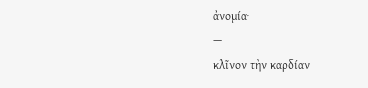ἀνομία·
—
κλῖνον τὴν καρδίαν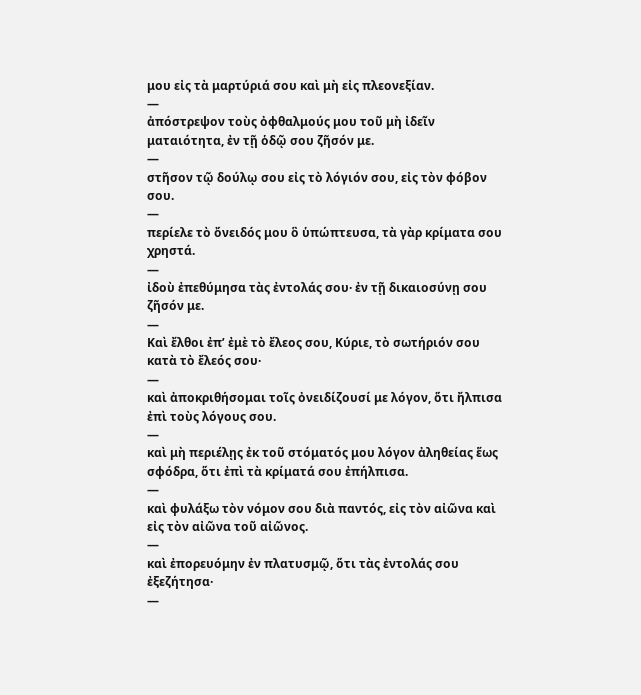μου εἰς τὰ μαρτύριά σου καὶ μὴ εἰς πλεονεξίαν.
—
ἀπόστρεψον τοὺς ὀφθαλμούς μου τοῦ μὴ ἰδεῖν ματαιότητα, ἐν τῇ ὁδῷ σου ζῆσόν με.
—
στῆσον τῷ δούλῳ σου εἰς τὸ λόγιόν σου, εἰς τὸν φόβον σου.
—
περίελε τὸ ὄνειδός μου ὃ ὑπώπτευσα, τὰ γὰρ κρίματα σου χρηστά.
—
ἰδοὺ ἐπεθύμησα τὰς ἐντολάς σου· ἐν τῇ δικαιοσύνῃ σου ζῆσόν με.
—
Καὶ ἔλθοι ἐπʼ ἐμὲ τὸ ἔλεος σου, Κύριε, τὸ σωτήριόν σου κατὰ τὸ ἔλεός σου·
—
καὶ ἀποκριθήσομαι τοῖς ὀνειδίζουσί με λόγον, ὅτι ἤλπισα ἐπὶ τοὺς λόγους σου.
—
καὶ μὴ περιέλῃς ἐκ τοῦ στόματός μου λόγον ἀληθείας ἕως σφόδρα, ὅτι ἐπὶ τὰ κρίματά σου ἐπήλπισα.
—
καὶ φυλάξω τὸν νόμον σου διὰ παντός, εἰς τὸν αἰῶνα καὶ εἰς τὸν αἰῶνα τοῦ αἰῶνος.
—
καὶ ἐπορευόμην ἐν πλατυσμῷ, ὅτι τὰς ἐντολάς σου ἐξεζήτησα·
—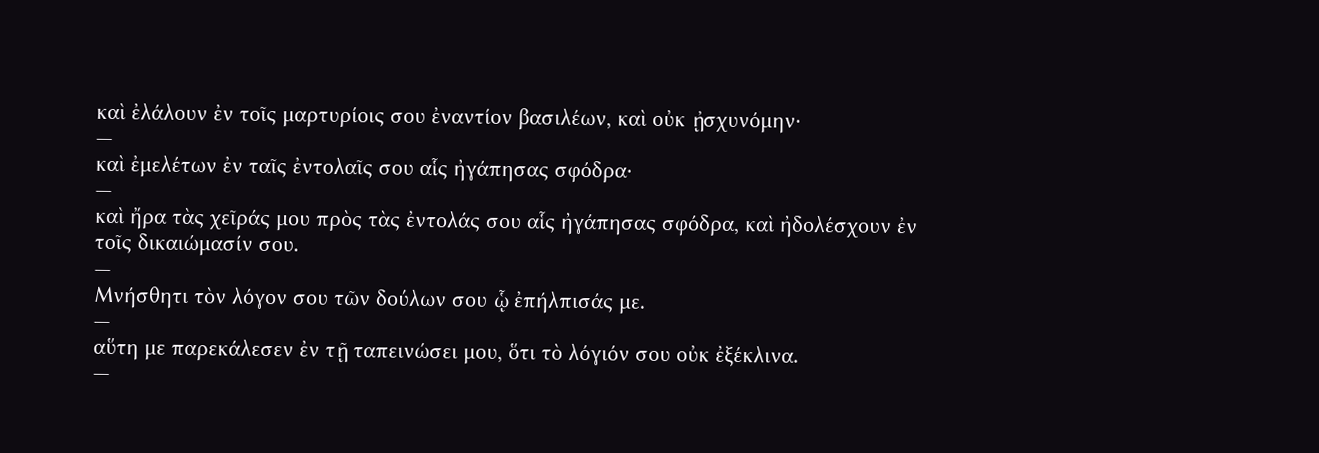καὶ ἐλάλουν ἐν τοῖς μαρτυρίοις σου ἐναντίον βασιλέων, καὶ οὐκ ᾐσχυνόμην·
—
καὶ ἐμελέτων ἐν ταῖς ἐντολαῖς σου αἷς ἠγάπησας σφόδρα·
—
καὶ ἤρα τὰς χεῖράς μου πρὸς τὰς ἐντολάς σου αἷς ἠγάπησας σφόδρα, καὶ ἠδολέσχουν ἐν τοῖς δικαιώμασίν σου.
—
Μνήσθητι τὸν λόγον σου τῶν δούλων σου ᾧ ἐπήλπισάς με.
—
αὕτη με παρεκάλεσεν ἐν τῇ ταπεινώσει μου, ὅτι τὸ λόγιόν σου οὐκ ἐξέκλινα.
—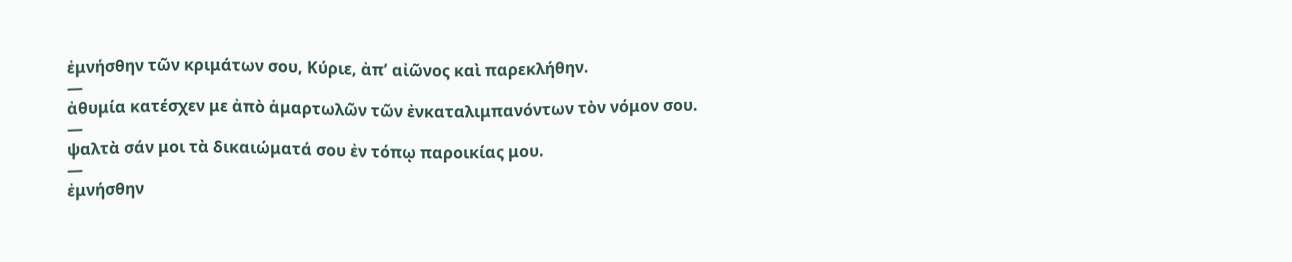ἐμνήσθην τῶν κριμάτων σου, Κύριε, ἀπʼ αἰῶνος καὶ παρεκλήθην.
—
ἀθυμία κατέσχεν με ἀπὸ ἁμαρτωλῶν τῶν ἐνκαταλιμπανόντων τὸν νόμον σου.
—
ψαλτὰ σάν μοι τὰ δικαιώματά σου ἐν τόπῳ παροικίας μου.
—
ἐμνήσθην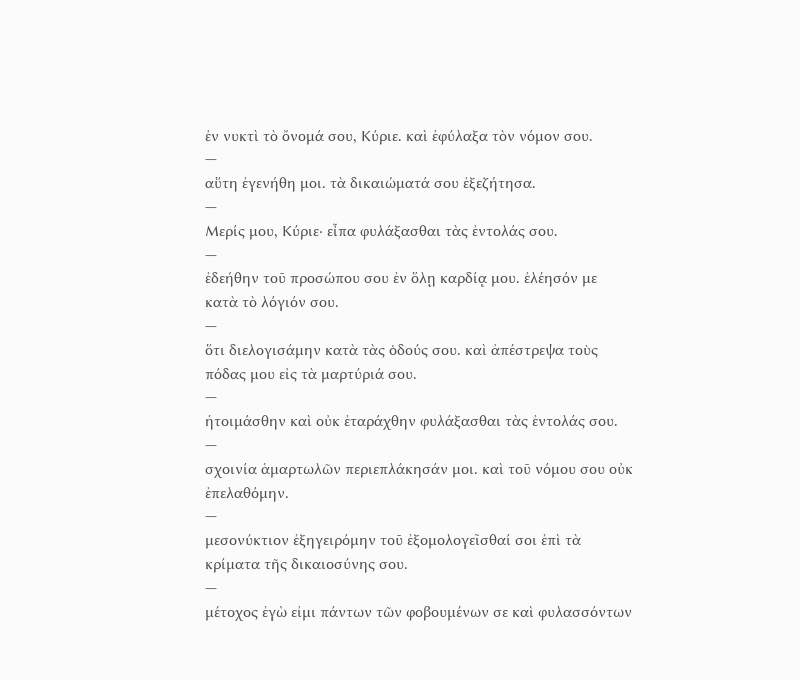ἐν νυκτὶ τὸ ὄνομά σου, Κύριε. καὶ ἐφύλαξα τὸν νόμον σου.
—
αὕτη ἐγενήθη μοι. τὰ δικαιώματά σου ἐξεζήτησα.
—
Μερίς μου, Κύριε· εἶπα φυλάξασθαι τὰς ἐντολάς σου.
—
ἐδεήθην τοῦ προσώπου σου ἐν ὅλῃ καρδίᾳ μου. ἐλέησόν με κατὰ τὸ λόγιόν σου.
—
ὅτι διελογισάμην κατὰ τὰς ὁδούς σου. καὶ ἀπέστρεψα τοὺς πόδας μου εἰς τὰ μαρτύριά σου.
—
ἡτοιμάσθην καὶ οὐκ ἐταράχθην φυλάξασθαι τὰς ἐντολάς σου.
—
σχοινία ἁμαρτωλῶν περιεπλάκησάν μοι. καὶ τοῦ νόμου σου οὐκ ἐπελαθόμην.
—
μεσονύκτιον ἐξηγειρόμην τοῦ ἐξομολογεῖσθαί σοι ἐπὶ τὰ κρίματα τῆς δικαιοσύνης σου.
—
μέτοχος ἐγὼ εἰμι πάντων τῶν φοβουμένων σε καὶ φυλασσόντων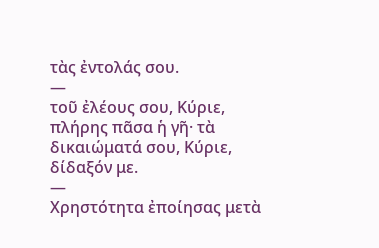τὰς ἐντολάς σου.
—
τοῦ ἐλέους σου, Κύριε, πλήρης πᾶσα ἡ γῆ· τὰ δικαιώματά σου, Κύριε, δίδαξόν με.
—
Χρηστότητα ἐποίησας μετὰ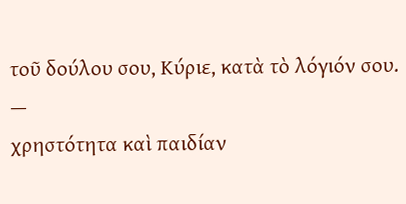τοῦ δούλου σου, Κύριε, κατὰ τὸ λόγιόν σου.
—
χρηστότητα καὶ παιδίαν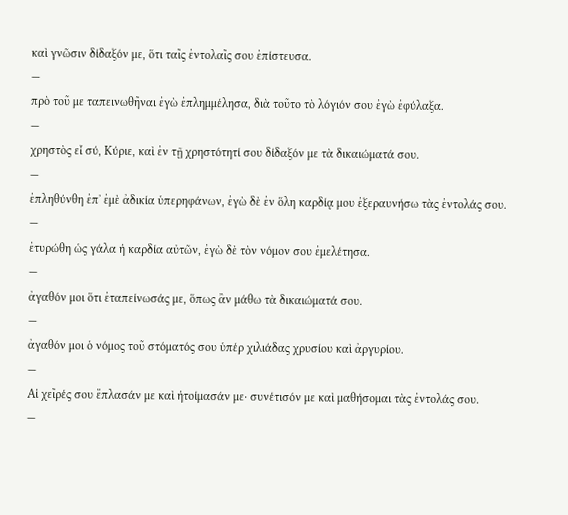καὶ γνῶσιν δίδαξόν με, ὅτι ταῖς ἐντολαῖς σου ἐπίστευσα.
—
πρὸ τοῦ με ταπεινωθῆναι ἐγὼ ἐπλημμέλησα, διὰ τοῦτο τὸ λόγιόν σου ἐγὼ ἐφύλαξα.
—
χρηστὸς εἶ σύ, Κύριε, καὶ ἐν τῇ χρηστότητί σου δίδαξόν με τὰ δικαιώματά σου.
—
ἐπληθύνθη ἐπʼ ἐμὲ ἀδικία ὑπερηφάνων, ἐγὼ δὲ ἐν ὅλη καρδίᾳ μου ἐξεραυνήσω τὰς ἐντολάς σου.
—
ἐτυρώθη ὡς γάλα ἡ καρδία αὐτῶν, ἐγὼ δὲ τὸν νόμον σου ἐμελέτησα.
—
ἀγαθόν μοι ὅτι ἐταπείνωσάς με, ὅπως ἂν μάθω τὰ δικαιώματά σου.
—
ἀγαθόν μοι ὁ νόμος τοῦ στόματός σου ὑπέρ χιλιάδας χρυσίου καὶ ἀργυρίου.
—
Αἱ χεῖρές σου ἔπλασάν με καὶ ἡτοίμασάν με· συνέτισόν με καὶ μαθήσομαι τὰς ἐντολάς σου.
—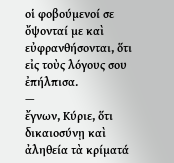οἱ φοβούμενοί σε ὄψονταί με καὶ εὐφρανθήσονται, ὅτι εἰς τοὺς λόγους σου ἐπήλπισα.
—
ἔγνων, Κύριε, ὅτι δικαιοσύνῃ καὶ ἀληθεία τὰ κρίματά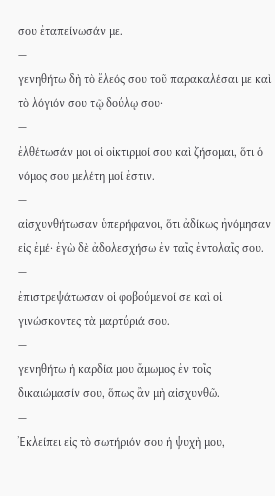σου ἐταπείνωσάν με.
—
γενηθήτω δὴ τὸ ἔλεός σου τοῦ παρακαλέσαι με καὶ τὸ λόγιόν σου τῷ δούλῳ σου·
—
ἐλθέτωσάν μοι οἱ οἰκτιρμοί σου καὶ ζήσομαι, ὅτι ὁ νόμος σου μελέτη μοί ἐστιν.
—
αἰσχυνθήτωσαν ὑπερήφανοι, ὅτι ἀδίκως ἠνόμησαν εἰς ἐμέ· ἐγὼ δὲ ἀδολεσχήσω ἐν ταῖς ἐντολαῖς σου.
—
ἐπιστρεψάτωσαν οἱ φοβούμενοί σε καὶ οἱ γινώσκοντες τὰ μαρτύριά σου.
—
γενηθήτω ἡ καρδία μου ἄμωμος ἐν τοῖς δικαιώμασίν σου, ὅπως ἂν μὴ αἰσχυνθῶ.
—
Ἐκλείπει εἰς τὸ σωτήριόν σου ἡ ψυχὴ μου,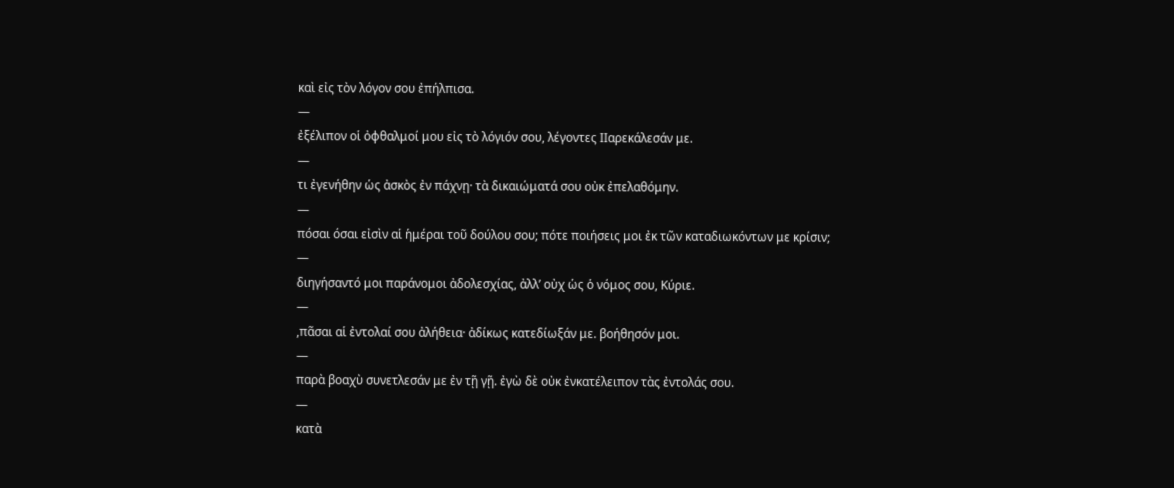καὶ εἰς τὸν λόγον σου ἐπήλπισα.
—
ἐξέλιπον οἱ ὀφθαλμοί μου εἰς τὸ λόγιόν σου, λέγοντες ΙΙαρεκάλεσάν με.
—
τι ἐγενήθην ὡς ἀσκὸς ἐν πάχνῃ· τὰ δικαιώματά σου οὐκ ἐπελαθόμην.
—
πόσαι όσαι εἰσὶν αἱ ἡμέραι τοῦ δούλου σου; πότε ποιήσεις μοι ἐκ τῶν καταδιωκόντων με κρίσιν;
—
διηγήσαντό μοι παράνομοι ἀδολεσχίας, ἀλλʼ οὐχ ὡς ὁ νόμος σου, Κύριε.
—
,πᾶσαι αἱ ἐντολαί σου ἀλήθεια· ἀδίκως κατεδίωξάν με. βοήθησόν μοι.
—
παρὰ βοαχὺ συνετλεσάν με ἐν τῇ γῇ. ἐγὼ δὲ οὐκ ἐνκατέλειπον τὰς ἐντολάς σου.
—
κατὰ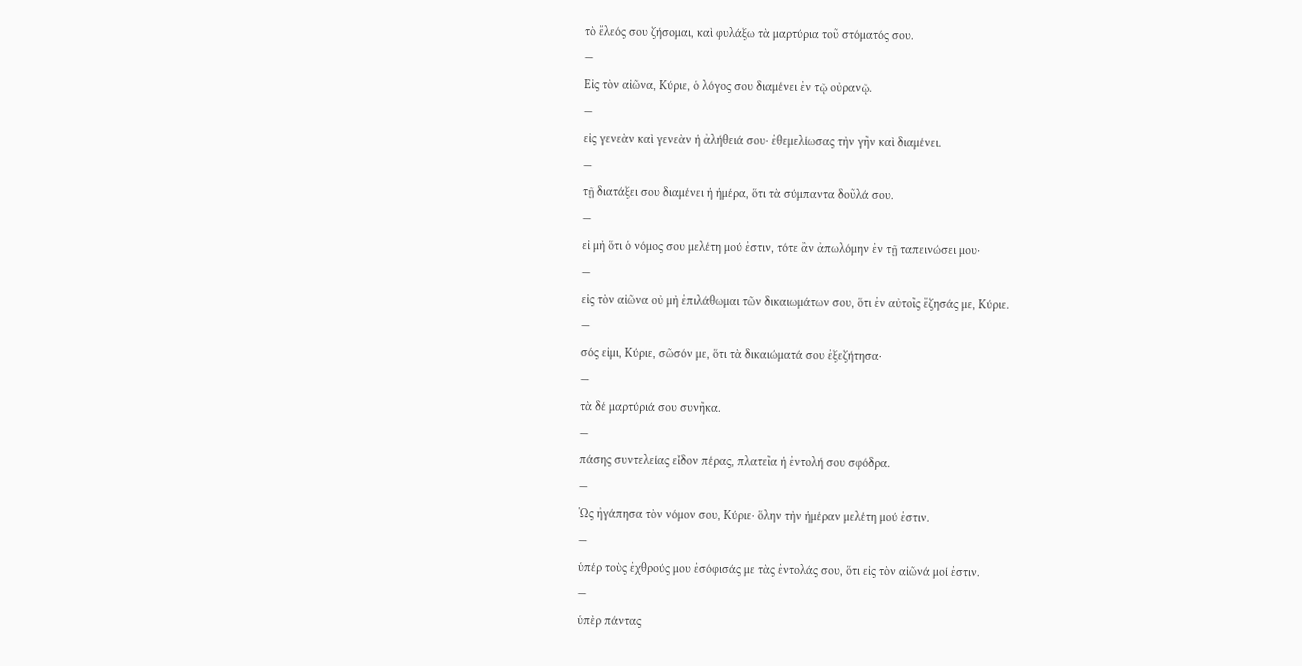τὸ ἔλεός σου ζήσομαι, καὶ φυλάξω τὰ μαρτύρια τοῦ στόματός σου.
—
Εἰς τὸν αἰῶνα, Κύριε, ὁ λόγος σου διαμένει ἐν τῷ οὐρανῷ.
—
εἰς γενεὰν καὶ γενεὰν ἡ ἀλήθειά σου· ἐθεμελίωσας τὴν γῆν καὶ διαμένει.
—
τῇ διατάξει σου διαμένει ἡ ἡμέρα, ὅτι τὰ σύμπαντα δοῦλά σου.
—
εἰ μὴ ὅτι ὁ νόμος σου μελέτη μού ἐστιν, τότε ἂν ἀπωλόμην ἐν τῇ ταπεινώσει μου·
—
εἰς τὸν αἰῶνα οὐ μὴ ἐπιλάθωμαι τῶν δικαιωμάτων σου, ὅτι ἐν αὐτοῖς ἔζησάς με, Κύριε.
—
σός εἰμι, Κύριε, σῶσόν με, ὅτι τὰ δικαιώματά σου ἐξεζήτησα·
—
τὰ δέ μαρτύριά σου συνῆκα.
—
πάσης συντελείας εἶδον πέρας, πλατεῖα ἡ ἐντολή σου σφόδρα.
—
Ὡς ἠγάπησα τὸν νόμον σου, Κύριε· ὅλην τὴν ἡμέραν μελέτη μού ἐστιν.
—
ὑπέρ τοὺς ἐχθρούς μου ἐσόφισάς με τὰς ἐντολάς σου, ὅτι εἰς τὸν αἰῶνά μοί ἐστιν.
—
ὑπὲρ πάντας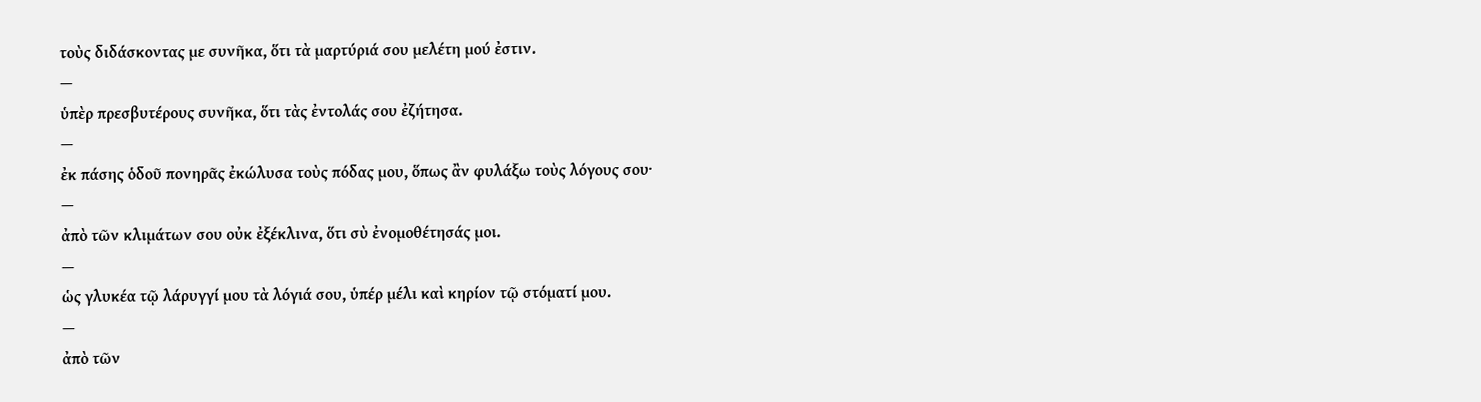τοὺς διδάσκοντας με συνῆκα, ὅτι τὰ μαρτύριά σου μελέτη μού ἐστιν.
—
ὑπὲρ πρεσβυτέρους συνῆκα, ὅτι τὰς ἐντολάς σου ἐζήτησα.
—
ἐκ πάσης ὁδοῦ πονηρᾶς ἐκώλυσα τοὺς πόδας μου, ὅπως ἂν φυλάξω τοὺς λόγους σου·
—
ἀπὸ τῶν κλιμάτων σου οὐκ ἐξέκλινα, ὅτι σὺ ἐνομοθέτησάς μοι.
—
ὡς γλυκέα τῷ λάρυγγί μου τὰ λόγιά σου, ὑπέρ μέλι καὶ κηρίον τῷ στόματί μου.
—
ἀπὸ τῶν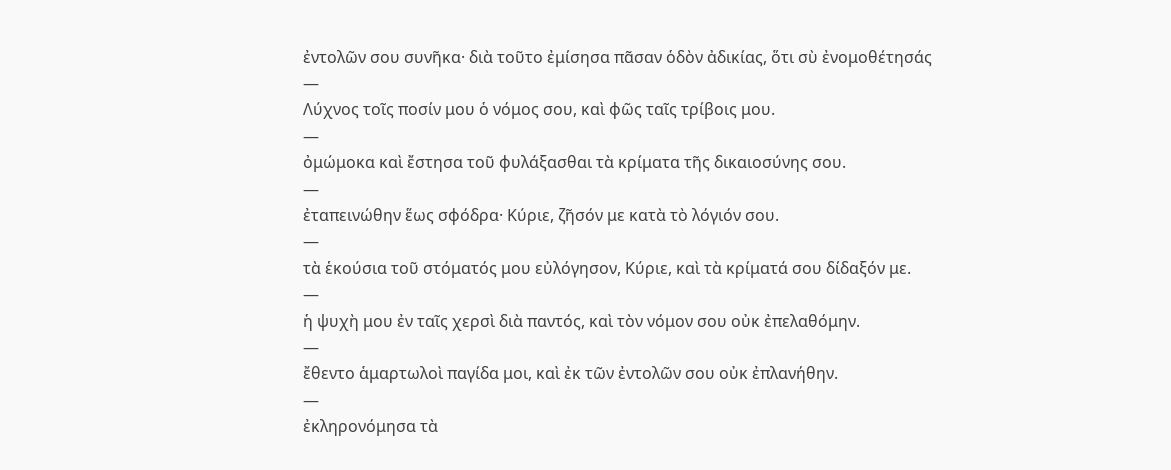ἐντολῶν σου συνῆκα· διὰ τοῦτο ἐμίσησα πᾶσαν ὁδὸν ἀδικίας, ὅτι σὺ ἐνομοθέτησάς
—
Λύχνος τοῖς ποσίν μου ὁ νόμος σου, καὶ φῶς ταῖς τρίβοις μου.
—
ὀμώμοκα καὶ ἔστησα τοῦ φυλάξασθαι τὰ κρίματα τῆς δικαιοσύνης σου.
—
ἐταπεινώθην ἕως σφόδρα· Κύριε, ζῆσόν με κατὰ τὸ λόγιόν σου.
—
τὰ ἑκούσια τοῦ στόματός μου εὐλόγησον, Κύριε, καὶ τὰ κρίματά σου δίδαξόν με.
—
ἡ ψυχὴ μου ἐν ταῖς χερσὶ διὰ παντός, καὶ τὸν νόμον σου οὐκ ἐπελαθόμην.
—
ἔθεντο ἁμαρτωλοὶ παγίδα μοι, καὶ ἐκ τῶν ἐντολῶν σου οὐκ ἐπλανήθην.
—
ἐκληρονόμησα τὰ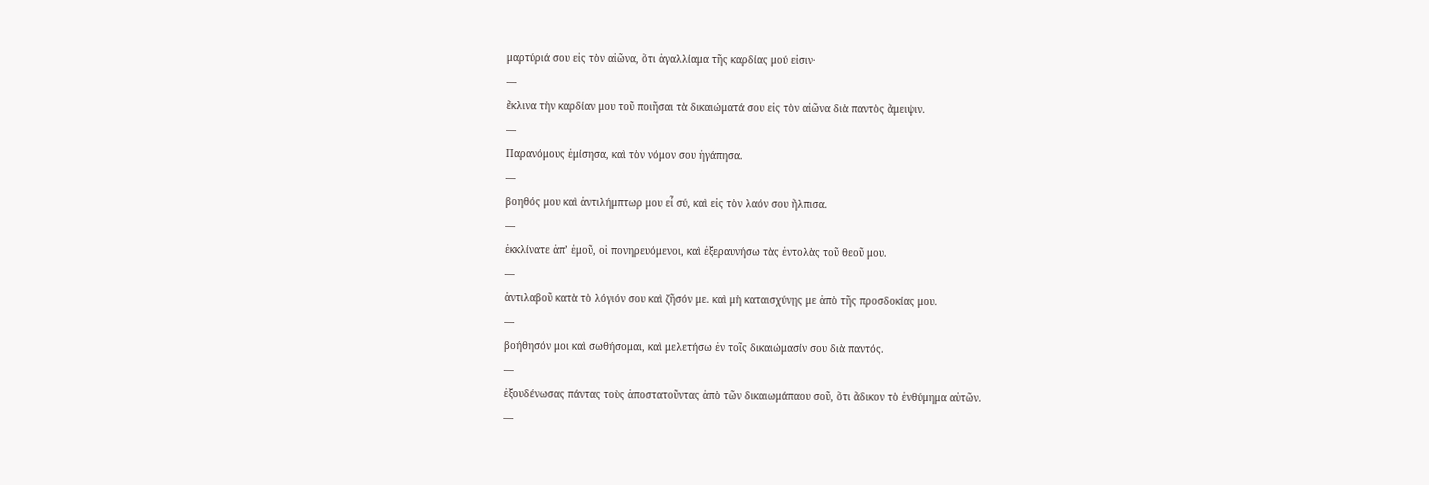μαρτύριά σου εἰς τὸν αἰῶνα, ὅτι ἀγαλλίαμα τῆς καρδίας μού εἰσιν·
—
ἔκλινα τὴν καρδίαν μου τοῦ ποιῆσαι τὰ δικαιώματά σου εἰς τὸν αἰῶνα διὰ παντὸς ἄμειψιν.
—
Παρανόμους ἐμίσησα, καὶ τὸν νόμον σου ἠγάπησα.
—
βοηθός μου καὶ ἀντιλήμπτωρ μου εἶ σύ, καὶ εἰς τὸν λαόν σου ἤλπισα.
—
ἐκκλίνατε ἀπʼ ἐμοῦ, οἱ πονηρευόμενοι, καὶ ἐξεραυνήσω τὰς ἐντολὰς τοῦ θεοῦ μου.
—
ἀντιλαβοῦ κατὰ τὸ λόγιόν σου καὶ ζῆσόν με. καὶ μὴ καταισχύνῃς με ἀπὸ τῆς προσδοκίας μου.
—
βοήθησόν μοι καὶ σωθήσομαι, καὶ μελετήσω ἐν τοῖς δικαιώμασίν σου διὰ παντός.
—
ἐξουδένωσας πάντας τοὺς ἀποστατοῦντας ἀπὸ τῶν δικαιωμάπαου σοῦ, ὅτι ἄδικον τὸ ἐνθύμημα αὐτῶν.
—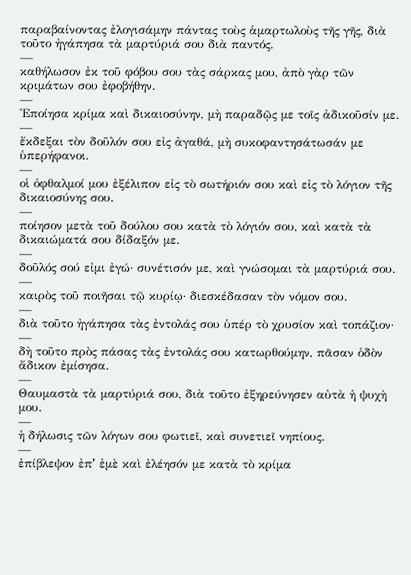παραβαίνοντας ἐλογισάμην πάντας τοὺς ἁμαρτωλοὺς τῆς γῆς, διὰ τοῦτο ἠγάπησα τὰ μαρτύριά σου διὰ παντός.
—
καθήλωσον ἐκ τοῦ φόβου σου τὰς σάρκας μου, ἀπὸ γὰρ τῶν κριμάτων σου ἐφοβήθην.
—
Ἐποίησα κρίμα καὶ δικαιοσύνην, μὴ παραδῷς με τοῖς ἀδικοῦσίν με.
—
ἔκδεξαι τὸν δοῦλόν σου εἰς ἀγαθά, μὴ συκοφαντησάτωσάν με ὑπερήφανοι.
—
οἱ ὀφθαλμοί μου ἐξέλιπον εἰς τὸ σωτήριόν σου καὶ εἰς τὸ λόγιον τῆς δικαιοσύνης σου.
—
ποίησον μετὰ τοῦ δούλου σου κατὰ τὸ λόγιόν σου, καὶ κατὰ τὰ δικαιώματά σου δίδαξόν με.
—
δοῦλός σού εἰμι ἐγώ· συνέτισόν με, καὶ γνώσομαι τὰ μαρτύριά σου.
—
καιρὸς τοῦ ποιῆσαι τῷ κυρίῳ· διεσκέδασαν τὸν νόμον σου.
—
διὰ τοῦτο ἠγάπησα τὰς ἐντολάς σου ὑπέρ τὸ χρυσίον καὶ τοπάζιον·
—
δὴ τοῦτο πρὸς πάσας τὰς ἐντολάς σου κατωρθούμην, πᾶσαν ὁδὸν ἄδικον ἐμίσησα.
—
Θαυμαστὰ τὰ μαρτύριά σου, διὰ τοῦτο ἐξηρεύνησεν αὐτὰ ἡ ψυχὴ μου.
—
ἡ δήλωσις τῶν λόγων σου φωτιεῖ, καὶ συνετιεῖ νηπίους.
—
ἐπίβλεψον ἐπʼ ἐμὲ καὶ ἐλέησόν με κατὰ τὸ κρίμα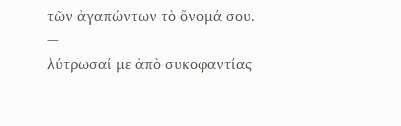τῶν ἀγαπώντων τὸ ὄνομά σου.
—
λύτρωσαί με ἀπὸ συκοφαντίας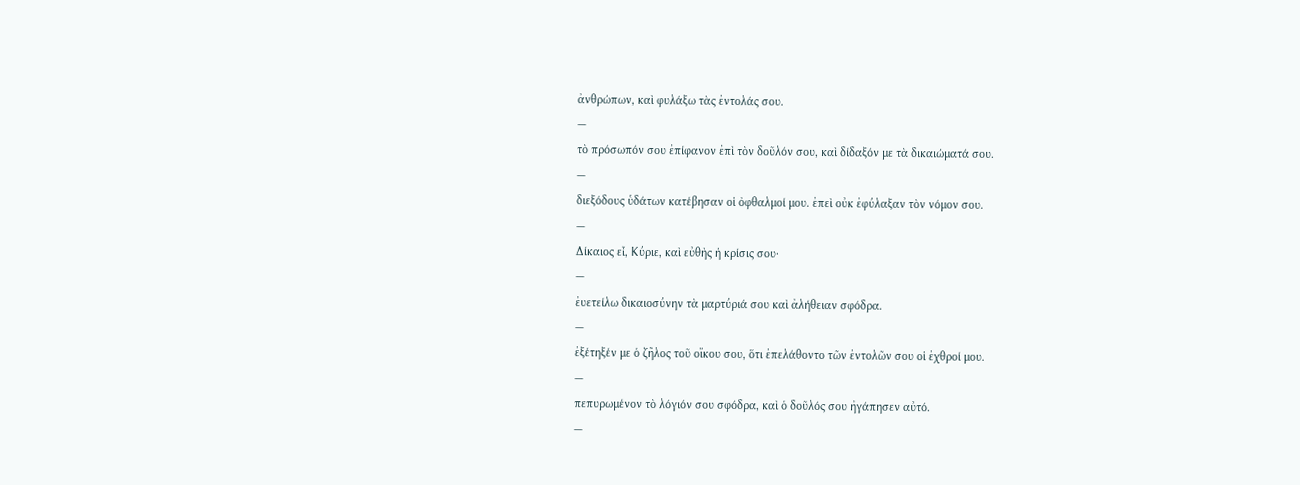ἀνθρώπων, καὶ φυλάξω τὰς ἐντολάς σου.
—
τὸ πρόσωπόν σου ἐπίφανον ἐπὶ τὸν δοῦλόν σου, καὶ δίδαξόν με τὰ δικαιώματά σου.
—
διεξόδους ὑδάτων κατέβησαν οἱ ὀφθαλμοί μου. ἐπεὶ οὐκ ἐφύλαξαν τὸν νόμον σου.
—
Δίκαιος εἶ, Κύριε, καὶ εὐθὴς ἡ κρίσις σου·
—
ἐυετείλω δικαιοσύνην τὰ μαρτύριά σου καὶ ἀλήθειαν σφόδρα.
—
ἐξέτηξέν με ὁ ζῆλος τοῦ οἴκου σου, ὅτι ἐπελάθοντο τῶν ἐντολῶν σου οἱ ἐχθροί μου.
—
πεπυρωμένον τὸ λόγιόν σου σφόδρα, καὶ ὁ δοῦλός σου ἠγάπησεν αὐτό.
—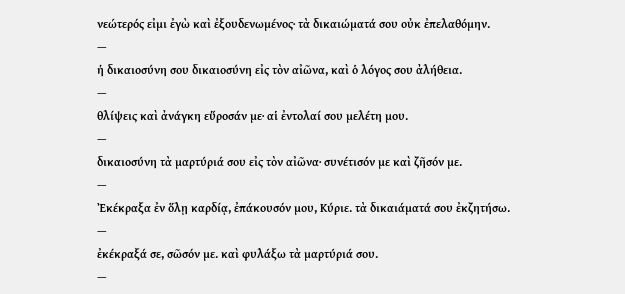νεώτερός εἰμι ἐγὼ καὶ ἐξουδενωμένος· τὰ δικαιώματά σου οὐκ ἐπελαθόμην.
—
ἡ δικαιοσύνη σου δικαιοσύνη εἰς τὸν αἰῶνα, καὶ ὁ λόγος σου ἀλήθεια.
—
θλίψεις καὶ ἀνάγκη εὕροσάν με· αἱ ἐντολαί σου μελέτη μου.
—
δικαιοσύνη τὰ μαρτύριά σου εἰς τὸν αἰῶνα· συνέτισόν με καὶ ζῆσόν με.
—
Ἐκέκραξα ἐν ὅλῃ καρδίᾳ, ἐπάκουσόν μου, Κύριε. τὰ δικαιάματά σου ἐκζητήσω.
—
ἐκέκραξά σε, σῶσόν με. καὶ φυλάξω τὰ μαρτύριά σου.
—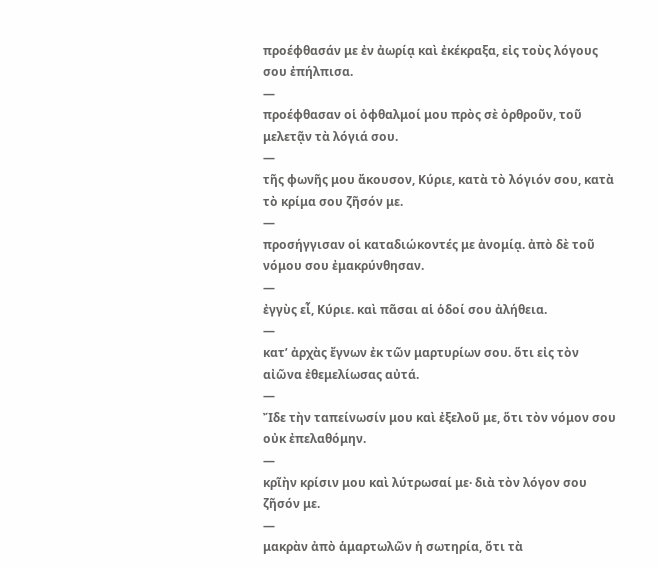προέφθασάν με ἐν ἀωρίᾳ καὶ ἐκέκραξα, εἰς τοὺς λόγους σου ἐπήλπισα.
—
προέφθασαν οἱ ὀφθαλμοί μου πρὸς σὲ ὀρθροῦν, τοῦ μελετᾷν τὰ λόγιά σου.
—
τῆς φωνῆς μου ἄκουσον, Κύριε, κατὰ τὸ λόγιόν σου, κατὰ τὸ κρίμα σου ζῆσόν με.
—
προσήγγισαν οἱ καταδιώκοντές με ἀνομίᾳ. ἀπὸ δὲ τοῦ νόμου σου ἐμακρύνθησαν.
—
ἐγγὺς εἶ, Κύριε. καὶ πᾶσαι αἱ ὁδοί σου ἀλήθεια.
—
κατʼ ἀρχὰς ἔγνων ἐκ τῶν μαρτυρίων σου. ὅτι εἰς τὸν αἰῶνα ἐθεμελίωσας αὐτά.
—
Ἴδε τὴν ταπείνωσίν μου καὶ ἐξελοῦ με, ὅτι τὸν νόμον σου οὐκ ἐπελαθόμην.
—
κρῖὴν κρίσιν μου καὶ λύτρωσαί με· διὰ τὸν λόγον σου ζῆσόν με.
—
μακρὰν ἀπὸ ἁμαρτωλῶν ἡ σωτηρία, ὅτι τὰ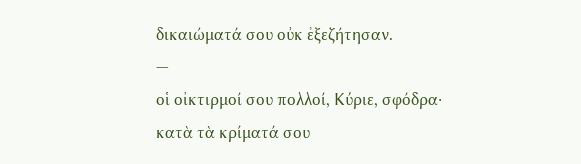δικαιώματά σου οὐκ ἐξεζήτησαν.
—
οἱ οἰκτιρμοί σου πολλοί, Κύριε, σφόδρα· κατὰ τὰ κρίματά σου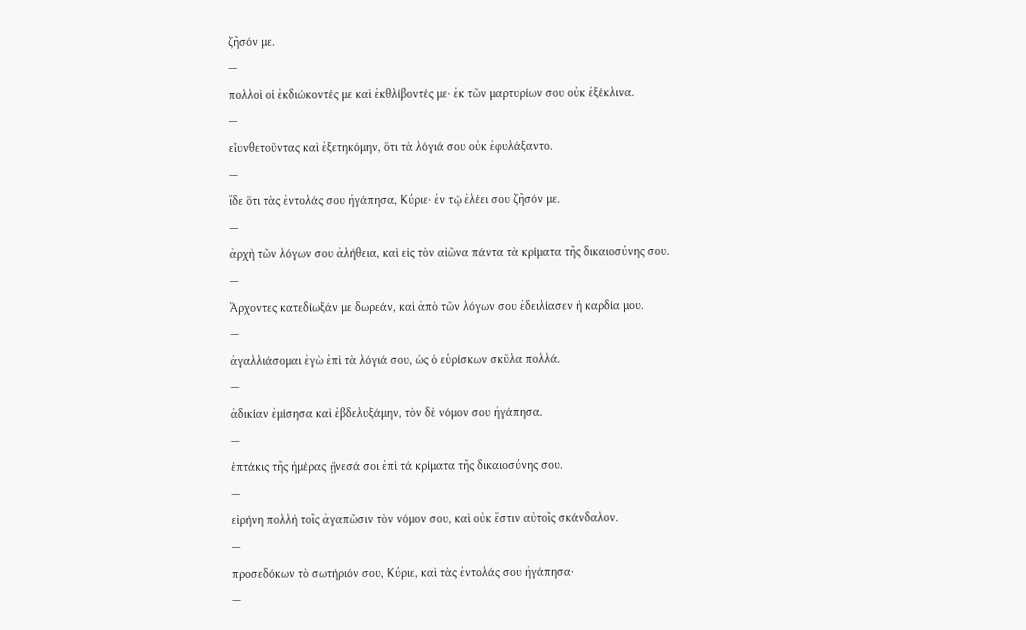ζῆσόν με.
—
πολλοὶ οἱ ἐκδιώκοντές με καὶ ἐκθλίβοντές με· ἐκ τῶν μαρτυρίων σου οὐκ ἐξέκλινα.
—
εἶυνθετοῦντας καὶ ἐξετηκόμην, ὅτι τὰ λόγιά σου οὐκ ἐφυλάξαντο.
—
ἴδε ὅτι τὰς ἐντολάς σου ἠγάπησα, Κύριε· ἐν τῷ ἐλέει σου ζῆσόν με.
—
ἀρχὴ τῶν λόγων σου ἀλήθεια, καὶ εἰς τὸν αἰῶνα πάντα τὰ κρίματα τῆς δικαιοσύνης σου.
—
Ἄρχοντες κατεδίωξάν με δωρεάν, καὶ ἀπὸ τῶν λόγων σου ἐδειλίασεν ἡ καρδία μου.
—
ἀγαλλιάσομαι ἐγὼ ἐπὶ τὰ λόγιά σου, ὡς ὁ εὑρίσκων σκῦλα πολλά.
—
ἀδικίαν ἐμίσησα καὶ ἐβδελυξάμην, τὸν δὲ νόμον σου ἠγάπησα.
—
ἑπτάκις τῆς ἡμέρας ᾔνεσά σοι ἐπὶ τά κρίματα τῆς δικαιοσύνης σου.
—
εἰρήνη πολλὴ τοῖς ἀγαπῶσιν τὸν νόμον σου, καὶ οὐκ ἔστιν αὐτοῖς σκάνδαλον.
—
προσεδόκων τὸ σωτήριόν σου, Κύριε, καὶ τὰς ἐντολάς σου ἠγάπησα·
—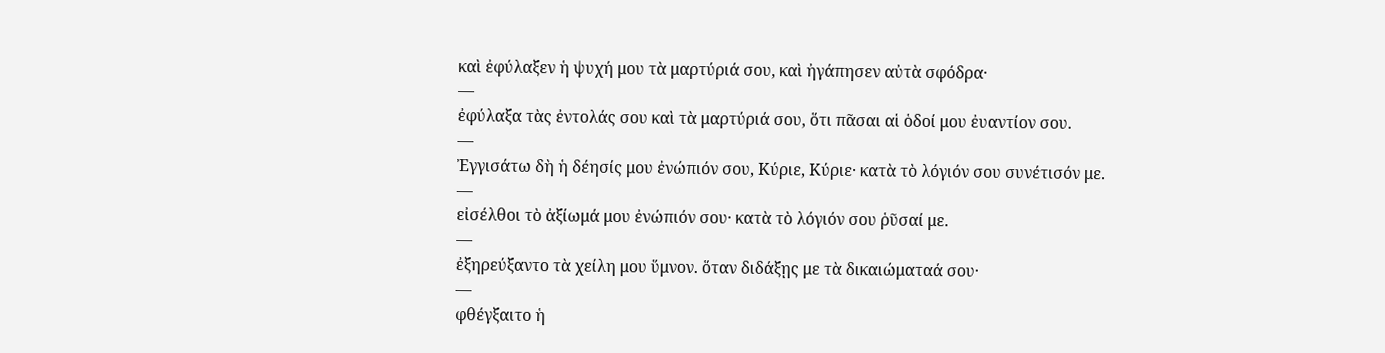καὶ ἐφύλαξεν ἡ ψυχή μου τὰ μαρτύριά σου, καὶ ἠγάπησεν αὐτὰ σφόδρα·
—
ἐφύλαξα τὰς ἐντολάς σου καὶ τὰ μαρτύριά σου, ὅτι πᾶσαι αἱ ὁδοί μου ἐυαντίον σου.
—
Ἐγγισάτω δὴ ἡ δέησίς μου ἐνώπιόν σου, Κύριε, Κύριε· κατὰ τὸ λόγιόν σου συνέτισόν με.
—
εἰσέλθοι τὸ ἀξίωμά μου ἐνώπιόν σου· κατὰ τὸ λόγιόν σου ῥῦσαί με.
—
ἐξηρεύξαντο τὰ χείλη μου ὕμνον. ὅταν διδάξῃς με τὰ δικαιώματαά σου·
—
φθέγξαιτο ἡ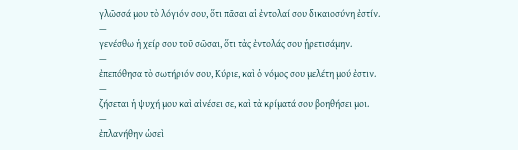γλῶσσά μου τὸ λόγιόν σου, ὅτι πᾶσαι αἱ ἐντολαί σου δικαιοσύνη ἐστίν.
—
γενέσθω ἡ χείρ σου τοῦ σῶσαι, ὅτι τὰς ἐντολάς σου ᾑρετισάμην.
—
ἐπεπόθησα τὸ σωτήριόν σου, Κύριε, καὶ ὁ νόμος σου μελέτη μού ἐστιν.
—
ζήσεται ἡ ψυχή μου καὶ αἰνέσει σε, καὶ τὰ κρίματά σου βοηθήσει μοι.
—
ἐπλανήθην ὡσεὶ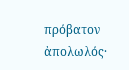πρόβατον ἀπολωλός·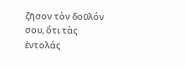ζῆσον τὸν δοῦλόν σου, ὅτι τὰς ἐντολάς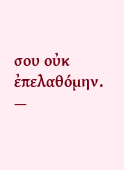σου οὐκ ἐπελαθόμην.
—